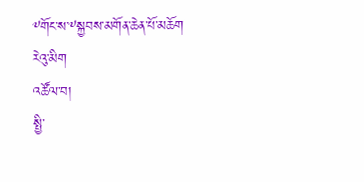༸གོང་ས་༸སྐྱབས་མགོན་ཆེན་པོ་མཆོག
རེའུ་མིག
འཚོལ་བ།
སྤྱི་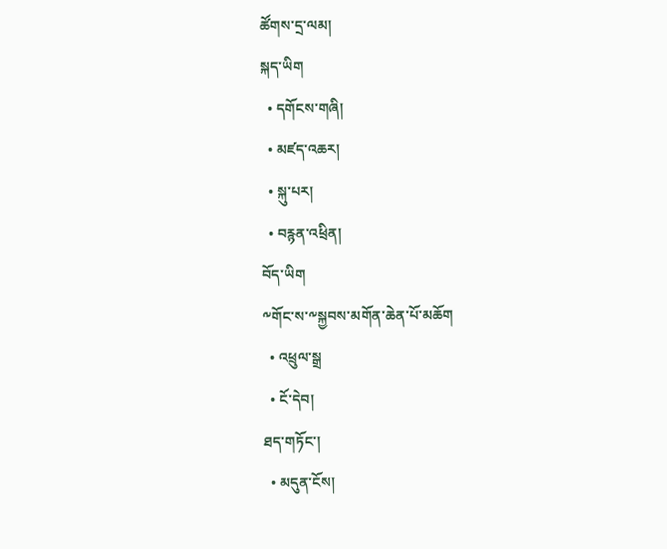ཚོགས་དྲ་ལམ།
སྐད་ཡིག
  • དགོངས་གཞི།
  • མཛད་འཆར།
  • སྐུ་པར།
  • བརྙན་འཕྲིན།
བོད་ཡིག
༸གོང་ས་༸སྐྱབས་མགོན་ཆེན་པོ་མཆོག
  • འཕྲུལ་སྒྲ
  • ངོ་དེབ།
ཐད་གཏོང་།
  • མདུན་ངོས།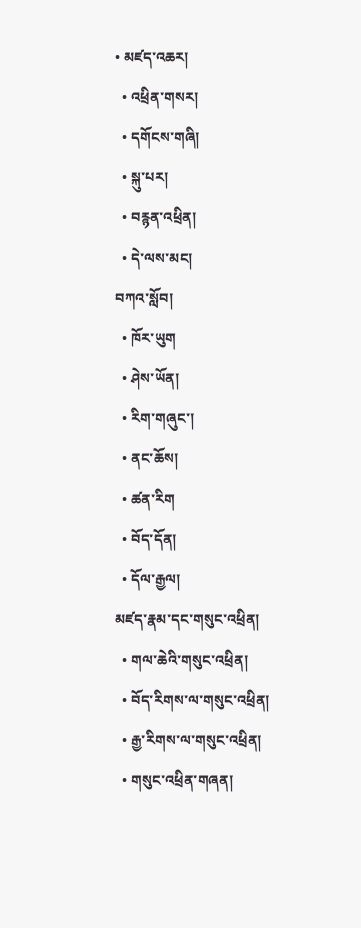• མཛད་འཆར།
  • འཕྲིན་གསར།
  • དགོངས་གཞི།
  • སྐུ་པར།
  • བརྙན་འཕྲིན།
  • དེ་ལས་མང།
བཀའ་སློབ།
  • ཁོར་ཡུག
  • ཤེས་ཡོན།
  • རིག་གཞུང་།
  • ནང་ཆོས།
  • ཚན་རིག
  • བོད་དོན།
  • དོལ་རྒྱལ།
མཛད་རྣམ་དང་གསུང་འཕྲིན།
  • གལ་ཆེའི་གསུང་འཕྲིན།
  • བོད་རིགས་ལ་གསུང་འཕྲིན།
  • རྒྱ་རིགས་ལ་གསུང་འཕྲིན།
  • གསུང་འཕྲིན་གཞན།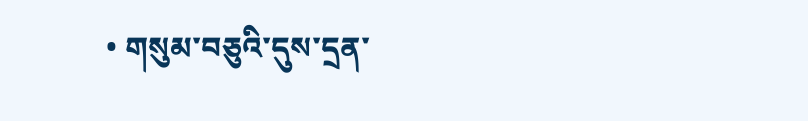• གསུམ་བཅུའི་དུས་དྲན་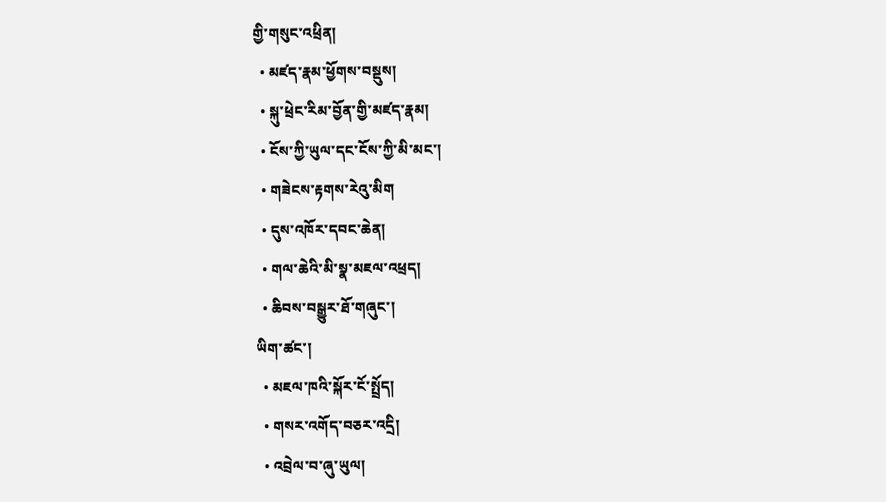གྱི་གསུང་འཕྲིན།
  • མཛད་རྣམ་ཕྱོགས་བསྡུས།
  • སྐུ་ཕྲེང་རིམ་བྱོན་གྱི་མཛད་རྣམ།
  • ངོས་ཀྱི་ཡུལ་དང་ངོས་ཀྱི་མི་མང་།
  • གཟེངས་རྟགས་རེའུ་མིག
  • དུས་འཁོར་དབང་ཆེན།
  • གལ་ཆེའི་མི་སྣ་མཇལ་འཕྲད།
  • ཆིབས་བསྒྱུར་ཐོ་གཞུང་།
ཡིག་ཚང་།
  • མཇལ་ཁའི་སྐོར་ངོ་སྤྲོད།
  • གསར་འགོད་བཅར་འདྲི།
  • འབྲེལ་བ་ཞུ་ཡུལ།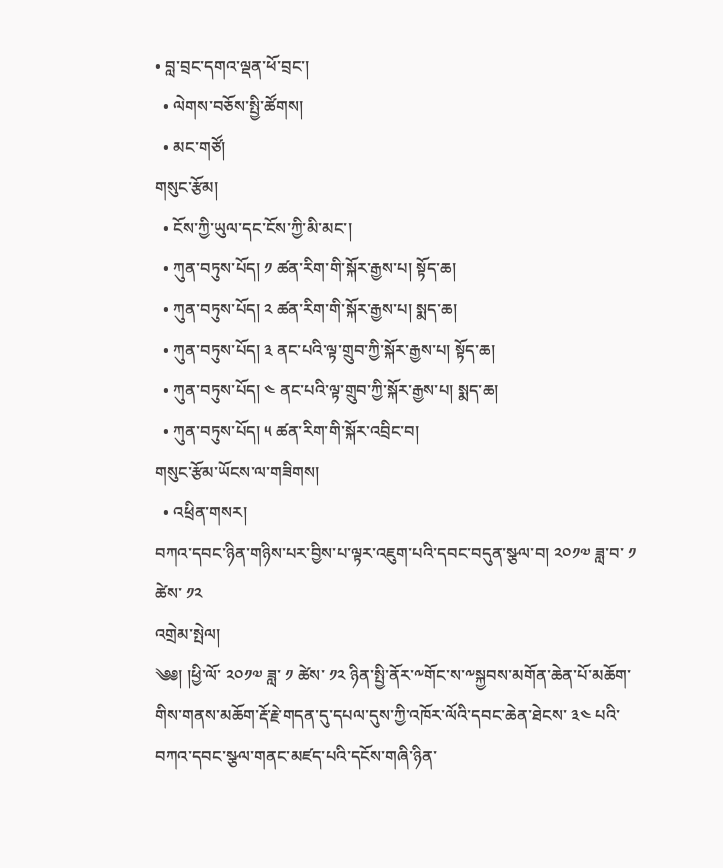• བླ་བྲང་དགའ་ལྡན་ཕོ་བྲང་།
  • ལེགས་བཅོས་སྤྱི་ཚོགས།
  • མང་གཙོ།
གསུང་རྩོམ།
  • ངོས་ཀྱི་ཡུལ་དང་ངོས་ཀྱི་མི་མང་།
  • ཀུན་བཏུས་པོད། ༡ ཚན་རིག་གི་སྐོར་རྒྱས་པ། སྟོད་ཆ།
  • ཀུན་བཏུས་པོད། ༢ ཚན་རིག་གི་སྐོར་རྒྱས་པ། སྨད་ཆ།
  • ཀུན་བཏུས་པོད། ༣ ནང་པའི་ལྟ་གྲུབ་ཀྱི་སྐོར་རྒྱས་པ། སྟོད་ཆ།
  • ཀུན་བཏུས་པོད། ༤ ནང་པའི་ལྟ་གྲུབ་ཀྱི་སྐོར་རྒྱས་པ། སྨད་ཆ།
  • ཀུན་བཏུས་པོད། ༥ ཚན་རིག་གི་སྐོར་འབྲིང་བ།
གསུང་རྩོམ་ཡོངས་ལ་གཟིགས།
  • འཕྲིན་གསར།
བཀའ་དབང་ཉིན་གཉིས་པར་བྱིས་པ་ལྟར་འཇུག་པའི་དབང་བདུན་སྩལ་བ། ༢༠༡༧ ཟླ་བ་ ༡ ཚེས་ ༡༢
འགྲེམ་སྤེལ།
༄༅། །ཕྱི་ལོ་ ༢༠༡༧ ཟླ་ ༡ ཚེས་ ༡༢ ཉིན་སྤྱི་ནོར་༸གོང་ས་༸སྐྱབས་མགོན་ཆེན་པོ་མཆོག་གིས་གནས་མཆོག་རྡོ་རྗེ་གདན་དུ་དཔལ་དུས་ཀྱི་འཁོར་ལོའི་དབང་ཆེན་ཐེངས་ ༣༤ པའི་བཀའ་དབང་སྩལ་གནང་མཛད་པའི་དངོས་གཞི་ཉིན་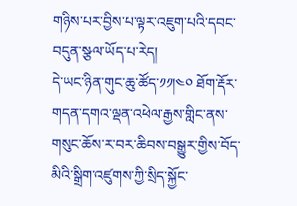གཉིས་པར་བྱིས་པ་ལྟར་འཇུག་པའི་དབང་བདུན་སྩལ་ཡོད་པ་རེད།
དེ་ཡང་ཉིན་གུང་ཆུ་ཚོད་༡༡།༤༠ ཐོག་རྡོར་གདན་དགའ་ལྡན་འཕེལ་རྒྱས་གླིང་ནས་གསུང་ཆོས་ར་བར་ཆིབས་བསྒྱུར་གྱིས་བོད་མིའི་སྒྲིག་འཛུགས་ཀྱི་སྲིད་སྐྱོང་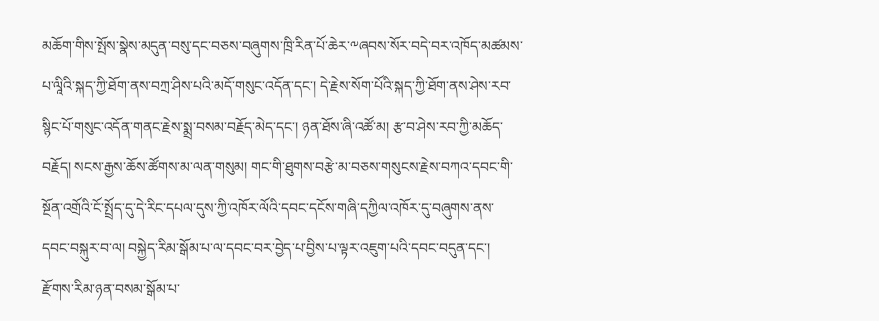མཆོག་གིས་སྤོས་སྣེས་མདུན་བསུ་དང་བཅས་བཞུགས་ཁྲི་རིན་པོ་ཆེར་༸ཞབས་སོར་བདེ་བར་འཁོད་མཚམས་པ་ལཱིའི་སྐད་ཀྱི་ཐོག་ནས་བཀྲ་ཤིས་པའི་མདོ་གསུང་འདོན་དང་། དེ་རྗེས་སོག་པོའི་སྐད་ཀྱི་ཐོག་ནས་ཤེས་རབ་སྙིང་པོ་གསུང་འདོན་གནང་རྗེས་སྨྲ་བསམ་བརྗོད་མེད་དང་། ཉན་ཐོས་ཞི་འཚོ་མ། རྩ་བ་ཤེས་རབ་ཀྱི་མཆོད་བརྗོད། སངས་རྒྱས་ཆོས་ཚོགས་མ་ལན་གསུམ། གང་གི་ཐུགས་བརྩེ་མ་བཅས་གསུངས་རྗེས་བཀའ་དབང་གི་སྔོན་འགྲོའི་ངོ་སྤྲོད་དུ་དེ་རིང་དཔལ་དུས་ཀྱི་འཁོར་ལོའི་དབང་དངོས་གཞི་དཀྱིལ་འཁོར་དུ་བཞུགས་ནས་དབང་བསྐུར་བ་ལ། བསྐྱེད་རིམ་སྒོམ་པ་ལ་དབང་བར་བྱེད་པ་བྱིས་པ་ལྟར་འཇུག་པའི་དབང་བདུན་དང་། རྫོགས་རིམ་ཉན་བསམ་སྒོམ་པ་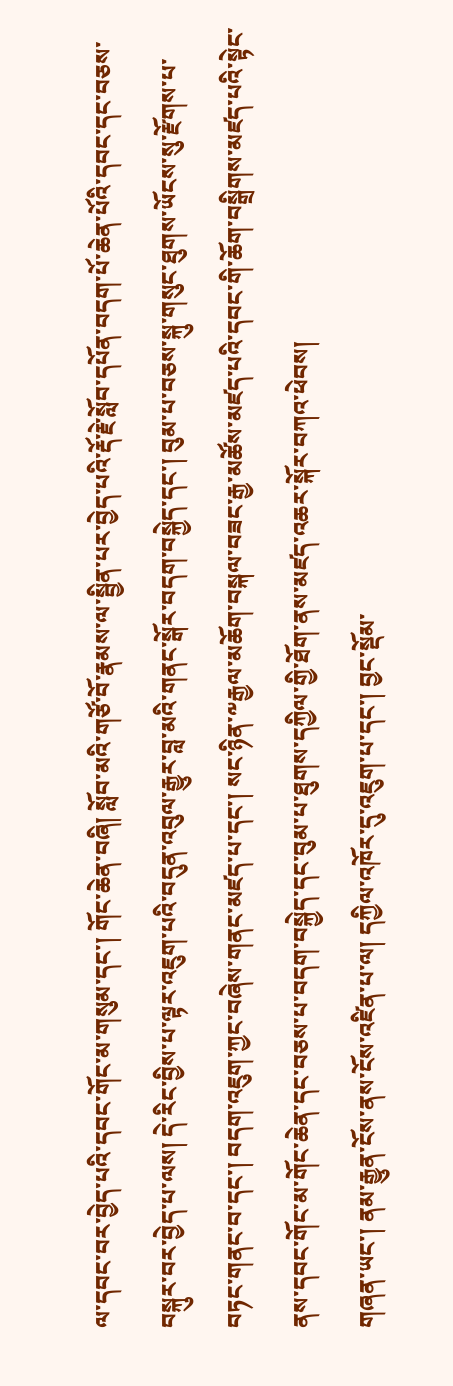ལ་དབང་བར་བྱེད་པའི་དབང་གོང་མ་གསུམ་དང་། གོང་ཆེན་བཞི། སློབ་མའི་གཙོ་བོ་རྣམས་ལ་སྦྱིན་པར་བྱེད་པའི་རྡོ་རྗེ་སློབ་དཔོན་བདག་པོ་ཆེན་པོའི་དབང་དང་བཅས་བསྐུར་བར་བྱེད་པ་ལས། དེ་རིང་བྱིས་པ་ལྟར་འཇུག་པའི་བདུན་འབུལ་རྒྱུར་བླ་མའི་གནང་སྒོར་བདག་བསྐྱེད་དང་། བུམ་པ་བཅས་སྐུ་གསུང་ཐུགས་ཡོངས་སུ་རྫོགས་པ་བཏང་གནང་བ་དང་། བདག་འཇུག་ཀྱང་བཞེས་གནང་མཛད་པ་དང་། སང་ཉིན་༸རྒྱལ་མཆོག་བསྐལ་བཟང་རྒྱ་མཚོས་མཛད་པའི་དབང་གི་ཆོག་བསྒྲིགས་མཛད་པའི་སྟེང་ནས་དབང་གོང་མ་གོང་ཆེན་དང་བཅས་པ་བདག་བསྐྱེད་དང་བུམ་པ་ཐུགས་དཀྱིལ་གྱི་ཐོག་ནས་མཛད་འཆར་སྐོར་བཀའ་ཕེབས།
གཞན་ཡང་། ནམ་རྒྱུན་ངོས་ནས་ངོས་འཛིན་པ་ལ། དཀྱིལ་འཁོར་དུ་འཇུག་པ་དང་། བྱང་སྡོམ་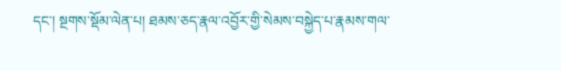དང་། སྔགས་སྡོམ་ལེན་པ། ཐམས་ཅད་རྣལ་འབྱོར་གྱི་སེམས་བསྐྱེད་པ་རྣམས་གལ་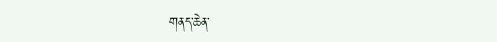གནད་ཆེན་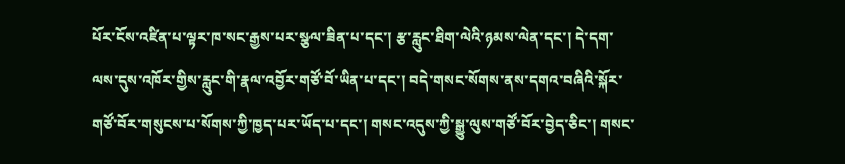པོར་ངོས་འཛིན་པ་ལྟར་ཁ་སང་རྒྱས་པར་སྩལ་ཟིན་པ་དང་། རྩ་རླུང་ཐིག་ལེའི་ཉམས་ལེན་དང་། དེ་དག་ལས་དུས་འཁོར་གྱིས་རླུང་གི་རྣལ་འབྱོར་གཙོ་བོ་ཡིན་པ་དང་། བདེ་གསང་སོགས་ནས་དགའ་བཞིའི་སྐོར་གཙོ་བོར་གསུངས་པ་སོགས་ཀྱི་ཁྱད་པར་ཡོད་པ་དང་། གསང་འདུས་ཀྱི་སྒྱུ་ལུས་གཙོ་བོར་བྱེད་ཅིང་། གསང་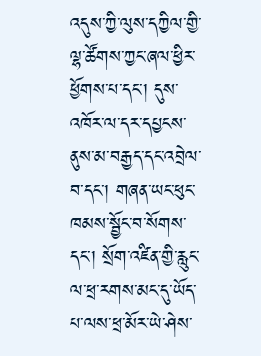འདུས་ཀྱི་ལུས་དཀྱིལ་གྱི་ལྷ་ཚོགས་ཀྱང་ཞལ་ཕྱིར་ཕྱོགས་པ་དང་། དུས་འཁོར་ལ་དར་དཔྱངས་ནུས་མ་བརྒྱད་དང་འབྲེལ་བ་དང་། གཞན་ཡང་ཕུང་ཁམས་སྦྱོང་བ་སོགས་དང་། སྲོག་འཛིན་གྱི་རླུང་ལ་ཕྲ་རགས་མང་དུ་ཡོད་པ་ལས་ཕྲ་མོར་ཡེ་ཤེས་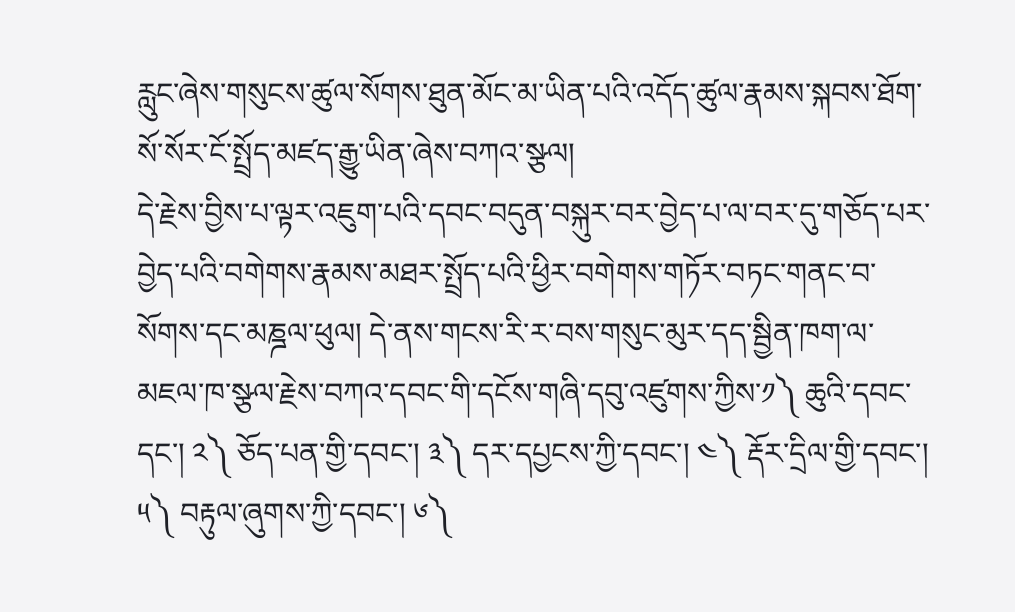རླུང་ཞེས་གསུངས་ཚུལ་སོགས་ཐུན་མོང་མ་ཡིན་པའི་འདོད་ཚུལ་རྣམས་སྐབས་ཐོག་སོ་སོར་ངོ་སྤྲོད་མཛད་རྒྱུ་ཡིན་ཞེས་བཀའ་སྩལ།
དེ་རྗེས་བྱིས་པ་ལྟར་འཇུག་པའི་དབང་བདུན་བསྐུར་བར་བྱེད་པ་ལ་བར་དུ་གཅོད་པར་བྱེད་པའི་བགེགས་རྣམས་མཐར་སྤྲོད་པའི་ཕྱིར་བགེགས་གཏོར་བཏང་གནང་བ་སོགས་དང་མཎྜལ་ཕུལ། དེ་ནས་གངས་རི་ར་བས་གསུང་མུར་དད་སྦྱིན་ཁག་ལ་མཇལ་ཁ་སྩལ་རྗེས་བཀའ་དབང་གི་དངོས་གཞི་དབུ་འཛུགས་ཀྱིས་༡༽ ཆུའི་དབང་དང་། ༢༽ ཅོད་པན་གྱི་དབང་། ༣༽ དར་དཔྱངས་ཀྱི་དབང་། ༤༽ རྡོར་དྲིལ་གྱི་དབང་། ༥༽ བརྟུལ་ཞུགས་ཀྱི་དབང་། ༦༽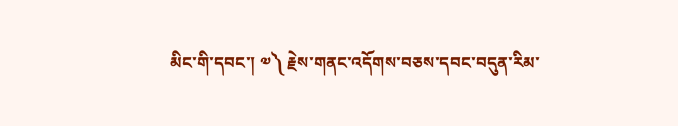མིང་གི་དབང་། ༧༽ རྗེས་གནང་འདོགས་བཅས་དབང་བདུན་རིམ་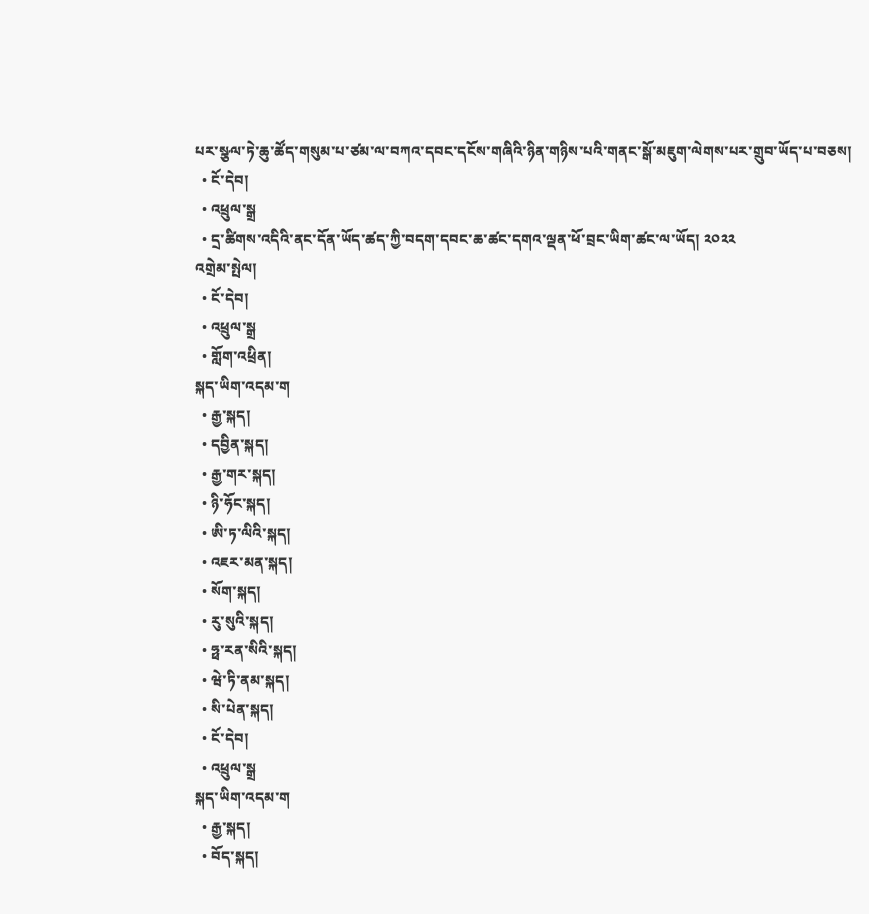པར་སྩལ་ཏེ་ཆུ་ཚོད་གསུམ་པ་ཙམ་ལ་བཀའ་དབང་དངོས་གཞིའི་ཉིན་གཉིས་པའི་གནང་སྒོ་མཇུག་ལེགས་པར་གྲུབ་ཡོད་པ་བཅས།
  • ངོ་དེབ།
  • འཕྲུལ་སྒྲ
  • དྲ་ཚིགས་འདིའི་ནང་དོན་ཡོད་ཚད་ཀྱི་བདག་དབང་ཆ་ཚང་དགའ་ལྡན་ཕོ་བྲང་ཡིག་ཚང་ལ་ཡོད། ༢༠༢༢
འགྲེམ་སྤེལ།
  • ངོ་དེབ།
  • འཕྲུལ་སྒྲ
  • གློག་འཕྲིན།
སྐད་ཡིག་འདམ་ག
  • རྒྱ་སྐད།
  • དབྱིན་སྐད།
  • རྒྱ་གར་སྐད།
  • ཉི་ཧོང་སྐད།
  • ཨི་ཏ་ལིའི་སྐད།
  • འཇར་མན་སྐད།
  • སོག་སྐད།
  • རུ་སུའི་སྐད།
  • ཧྥ་རན་སིའི་སྐད།
  • ཝེ་ཏི་ནམ་སྐད།
  • སི་པེན་སྐད།
  • ངོ་དེབ།
  • འཕྲུལ་སྒྲ
སྐད་ཡིག་འདམ་ག
  • རྒྱ་སྐད།
  • བོད་སྐད།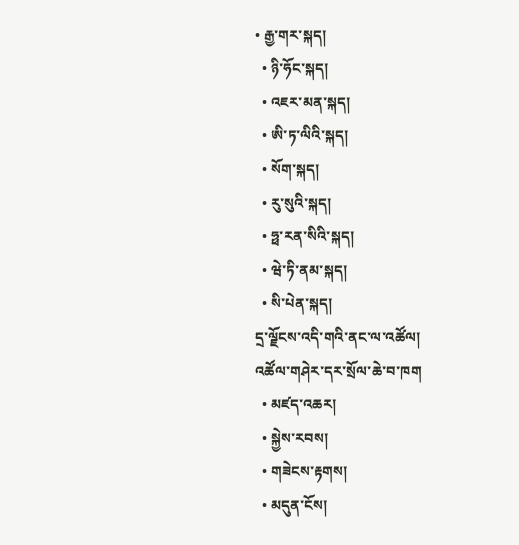• རྒྱ་གར་སྐད།
  • ཉི་ཧོང་སྐད།
  • འཇར་མན་སྐད།
  • ཨི་ཏ་ལིའི་སྐད།
  • སོག་སྐད།
  • རུ་སུའི་སྐད།
  • ཧྥ་རན་སིའི་སྐད།
  • ཝེ་ཏི་ནམ་སྐད།
  • སི་པེན་སྐད།
དྲ་ལྗོངས་འདི་གའི་ནང་ལ་འཚོལ།
འཚོལ་གཤེར་དར་སྲོལ་ཆེ་བ་ཁག
  • མཛད་འཆར།
  • སྐྱེས་རབས།
  • གཟེངས་རྟགས།
  • མདུན་ངོས།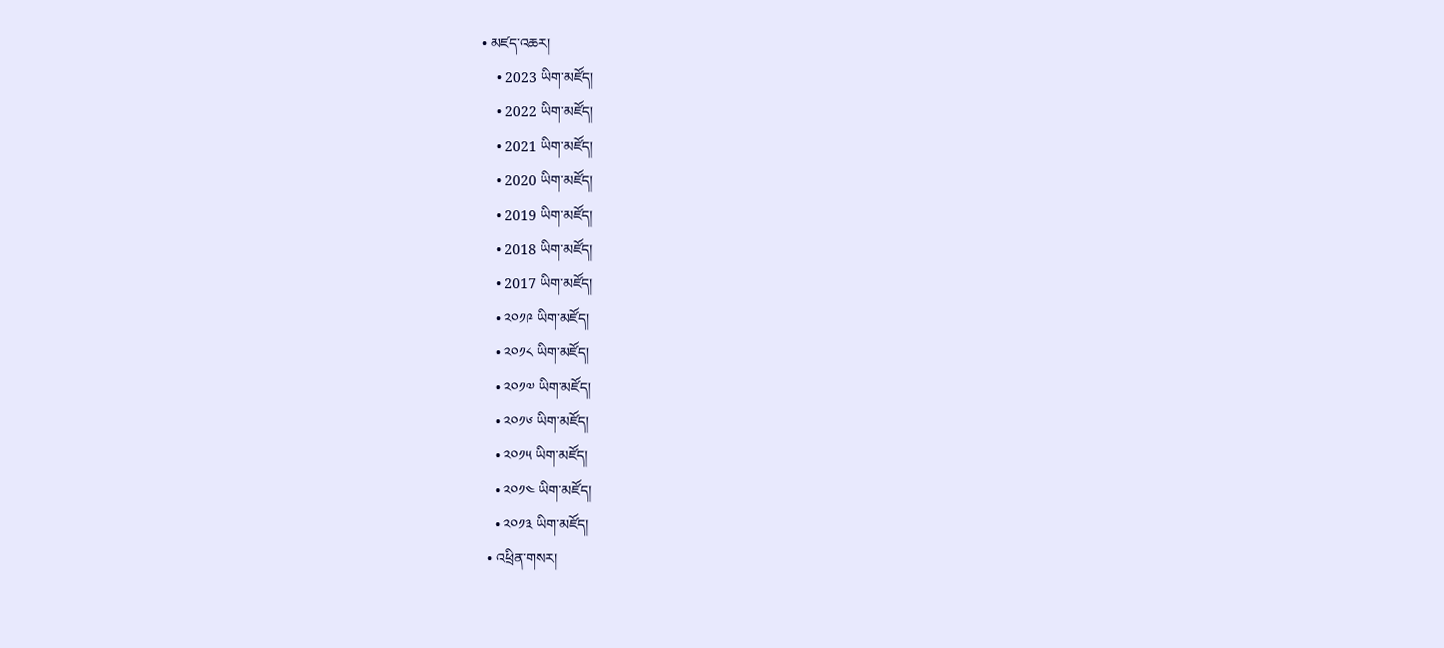• མཛད་འཆར།
    • 2023 ཡིག་མཛོད།
    • 2022 ཡིག་མཛོད།
    • 2021 ཡིག་མཛོད།
    • 2020 ཡིག་མཛོད།
    • 2019 ཡིག་མཛོད།
    • 2018 ཡིག་མཛོད།
    • 2017 ཡིག་མཛོད།
    • ༢༠༡༩ ཡིག་མཛོད།
    • ༢༠༡༨ ཡིག་མཛོད།
    • ༢༠༡༧ ཡིག་མཛོད།
    • ༢༠༡༦ ཡིག་མཛོད།
    • ༢༠༡༥ ཡིག་མཛོད།
    • ༢༠༡༤ ཡིག་མཛོད།
    • ༢༠༡༣ ཡིག་མཛོད།
  • འཕྲིན་གསར།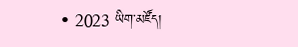• 2023 ཡིག་མཛོད།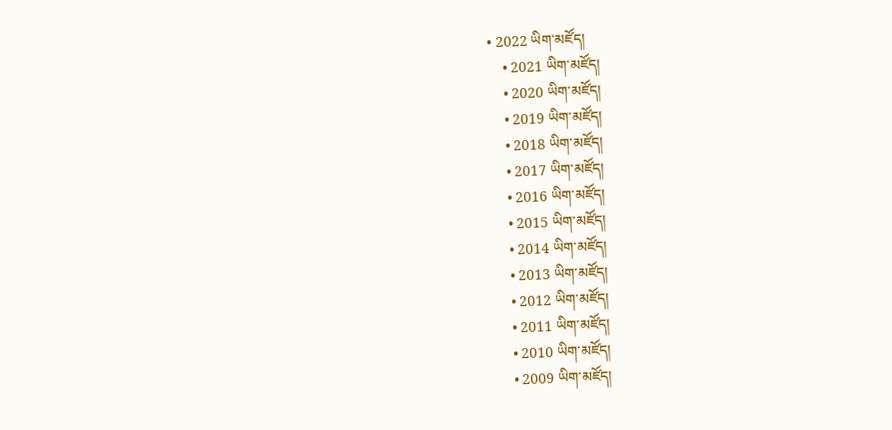• 2022 ཡིག་མཛོད།
    • 2021 ཡིག་མཛོད།
    • 2020 ཡིག་མཛོད།
    • 2019 ཡིག་མཛོད།
    • 2018 ཡིག་མཛོད།
    • 2017 ཡིག་མཛོད།
    • 2016 ཡིག་མཛོད།
    • 2015 ཡིག་མཛོད།
    • 2014 ཡིག་མཛོད།
    • 2013 ཡིག་མཛོད།
    • 2012 ཡིག་མཛོད།
    • 2011 ཡིག་མཛོད།
    • 2010 ཡིག་མཛོད།
    • 2009 ཡིག་མཛོད།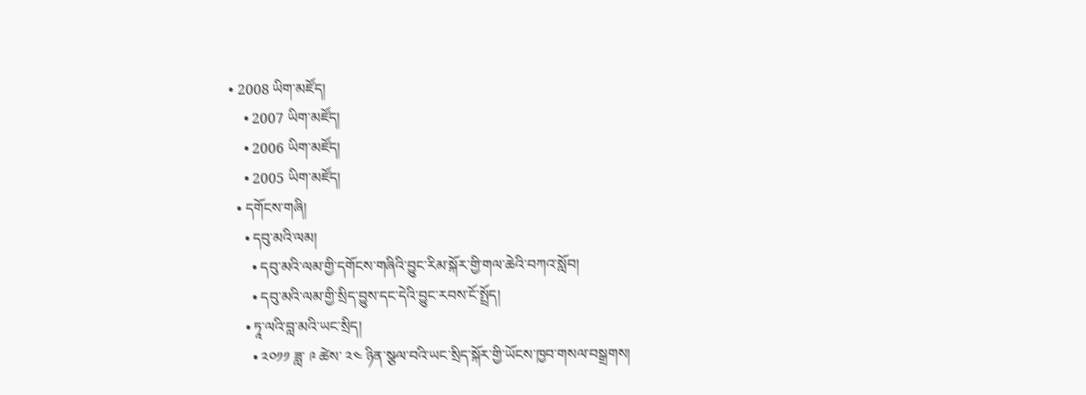• 2008 ཡིག་མཛོད།
    • 2007 ཡིག་མཛོད།
    • 2006 ཡིག་མཛོད།
    • 2005 ཡིག་མཛོད།
  • དགོངས་གཞི།
    • དབུ་མའི་ལམ།
      • དབུ་མའི་ལམ་གྱི་དགོངས་གཞིའི་བྱུང་རིམ་སྐོར་གྱི་གལ་ཆེའི་བཀའ་སློབ།
      • དབུ་མའི་ལམ་གྱི་སྲིད་བྱུས་དང་དེའི་བྱུང་རབས་ངོ་སྤྲོད།
    • ཏཱ་ལའི་བླ་མའི་ཡང་སྲིད།
      • ༢༠༡༡ ཟླ་ ༩ ཚེས་ ༢༤ ཉིན་སྩལ་བའི་ཡང་སྲིད་སྐོར་གྱི་ཡོངས་ཁྱབ་གསལ་བསྒྲགས།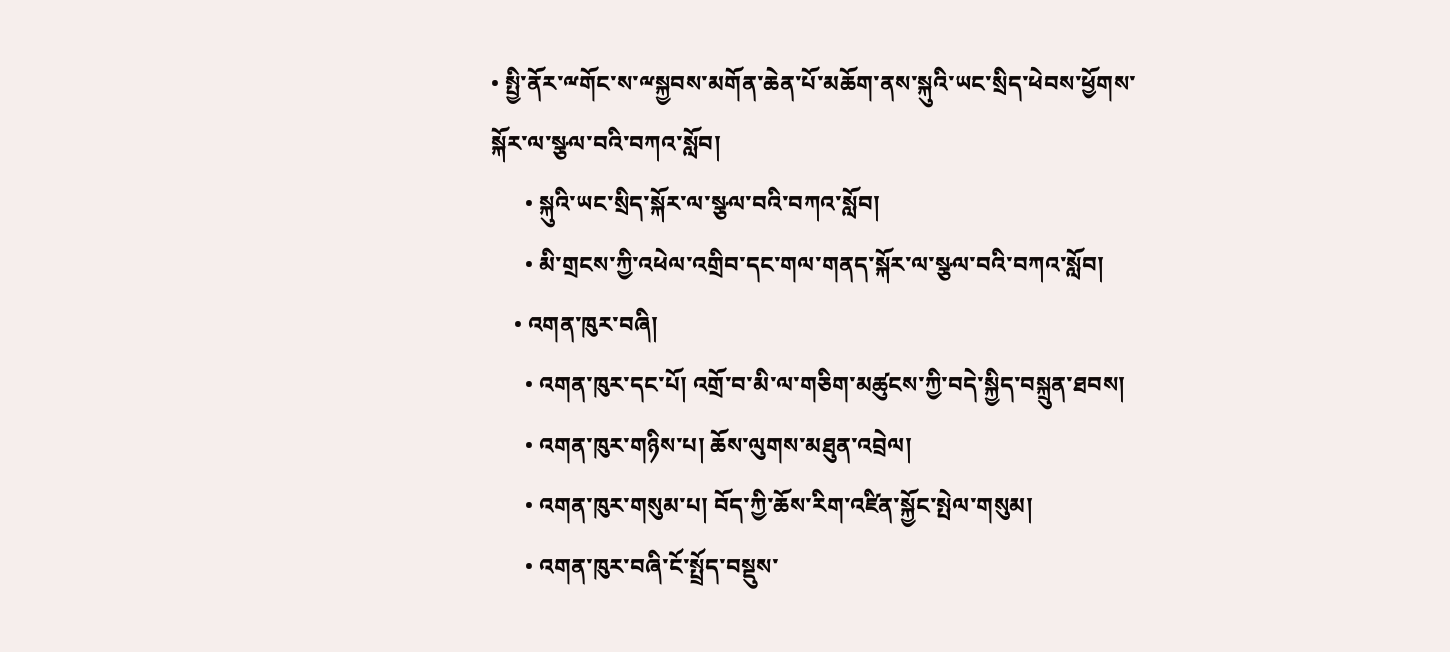• སྤྱི་ནོར་ྋགོང་ས་ྋསྐྱབས་མགོན་ཆེན་པོ་མཆོག་ནས་སྐུའི་ཡང་སྲིད་ཕེབས་ཕྱོགས་སྐོར་ལ་སྩལ་བའི་བཀའ་སློབ།
      • སྐུའི་ཡང་སྲིད་སྐོར་ལ་སྩལ་བའི་བཀའ་སློབ།
      • མི་གྲངས་ཀྱི་འཕེལ་འགྲིབ་དང་གལ་གནད་སྐོར་ལ་སྩལ་བའི་བཀའ་སློབ།
    • འགན་ཁུར་བཞི།
      • འགན་ཁུར་དང་པོ། འགྲོ་བ་མི་ལ་གཅིག་མཚུངས་ཀྱི་བདེ་སྐྱིད་བསྐྲུན་ཐབས།
      • འགན་ཁུར་གཉིས་པ། ཆོས་ལུགས་མཐུན་འབྲེལ།
      • འགན་ཁུར་གསུམ་པ། བོད་ཀྱི་ཆོས་རིག་འཛིན་སྐྱོང་སྤེལ་གསུམ།
      • འགན་ཁུར་བཞི་ངོ་སྤྲོད་བསྡུས་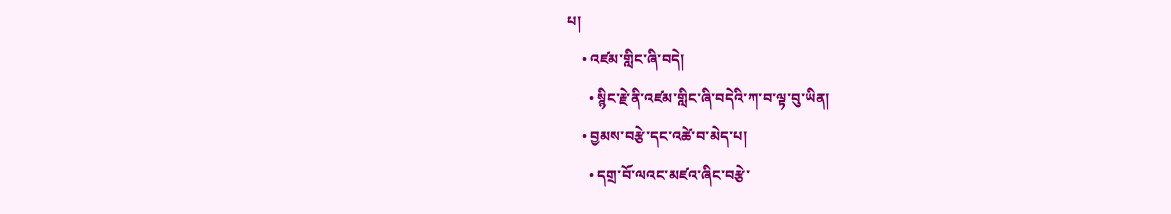པ།
    • འཛམ་གླིང་ཞི་བདེ།
      • སྙིང་རྗེ་ནི་འཛམ་གླིང་ཞི་བདེའི་ཀ་བ་ལྟ་བུ་ཡིན།
    • བྱམས་བརྩེ་དང་འཚེ་བ་མེད་པ།
      • དགྲ་བོ་ལའང་མཛའ་ཞིང་བརྩེ་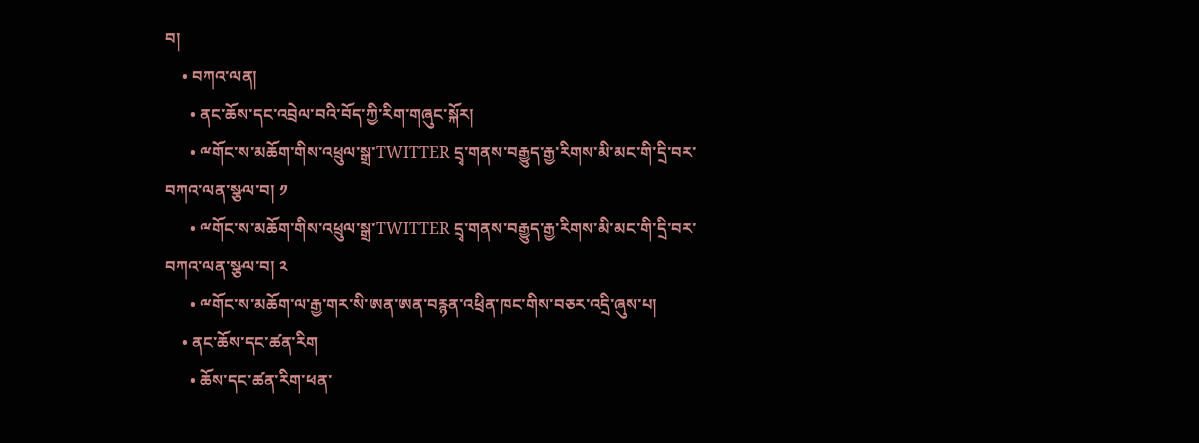བ།
    • བཀའ་ལན།
      • ནང་ཆོས་དང་འབྲེལ་བའི་བོད་ཀྱི་རིག་གཞུང་སྐོར།
      • ྋགོང་ས་མཆོག་གིས་འཕྲུལ་སྒྲ་TWITTER དྲྭ་གནས་བརྒྱུད་རྒྱ་རིགས་མི་མང་གི་དྲི་བར་བཀའ་ལན་སྩལ་བ། ༡
      • ྋགོང་ས་མཆོག་གིས་འཕྲུལ་སྒྲ་TWITTER དྲྭ་གནས་བརྒྱུད་རྒྱ་རིགས་མི་མང་གི་དྲི་བར་བཀའ་ལན་སྩལ་བ། ༢
      • ྋགོང་ས་མཆོག་ལ་རྒྱ་གར་སི་ཨན་ཨན་བརྙན་འཕྲིན་ཁང་གིས་བཅར་འདྲི་ཞུས་པ།
    • ནང་ཆོས་དང་ཚན་རིག
      • ཆོས་དང་ཚན་རིག་ཕན་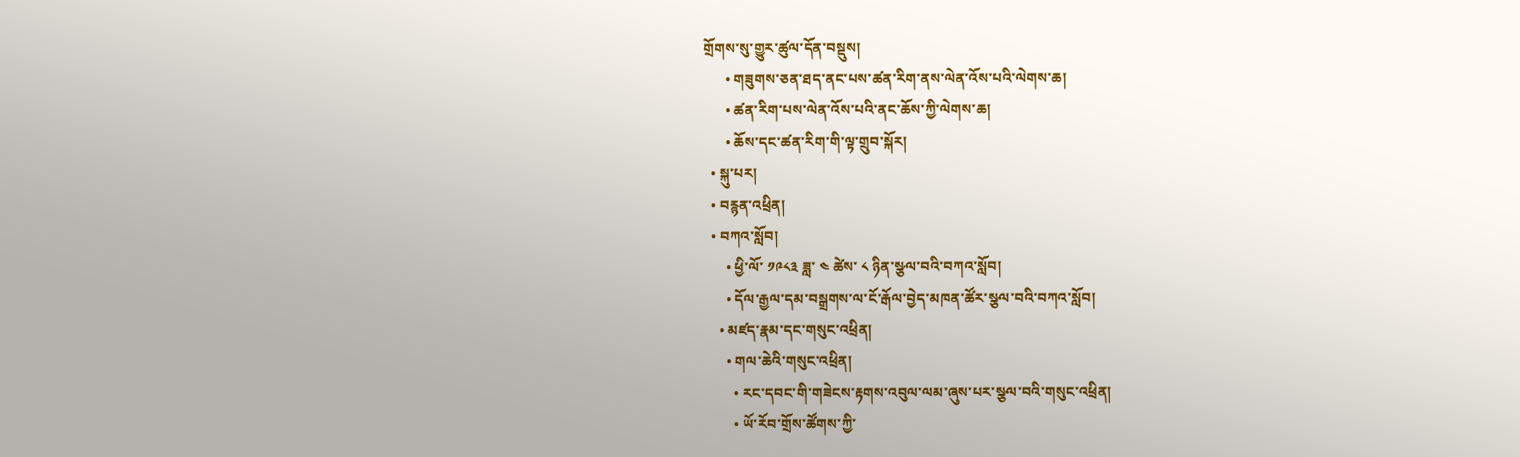གྲོགས་སུ་གྱུར་ཚུལ་དོན་བསྡུས།
      • གཟུགས་ཅན་ཐད་ནང་པས་ཚན་རིག་ནས་ལེན་འོས་པའི་ལེགས་ཆ།
      • ཚན་རིག་པས་ལེན་འོས་པའི་ནང་ཆོས་ཀྱི་ལེགས་ཆ།
      • ཆོས་དང་ཚན་རིག་གི་ལྟ་གྲུབ་སྐོར།
  • སྐུ་པར།
  • བརྙན་འཕྲིན།
  • བཀའ་སློབ།
      • ཕྱི་ལོ་ ༡༩༨༣ ཟླ་ ༤ ཚེས་ ༨ ཉིན་སྩལ་བའི་བཀའ་སློབ།
      • དོལ་རྒྱལ་དམ་བསྒྲགས་ལ་ངོ་རྒོལ་བྱེད་མཁན་ཚོར་སྩལ་བའི་བཀའ་སློབ།
    • མཛད་རྣམ་དང་གསུང་འཕྲིན།
      • གལ་ཆེའི་གསུང་འཕྲིན།
        • རང་དབང་གི་གཟེངས་རྟགས་འབུལ་ལམ་ཞུས་པར་སྩལ་བའི་གསུང་འཕྲིན།
        • ཡོ་རོབ་གྲོས་ཚོགས་ཀྱི་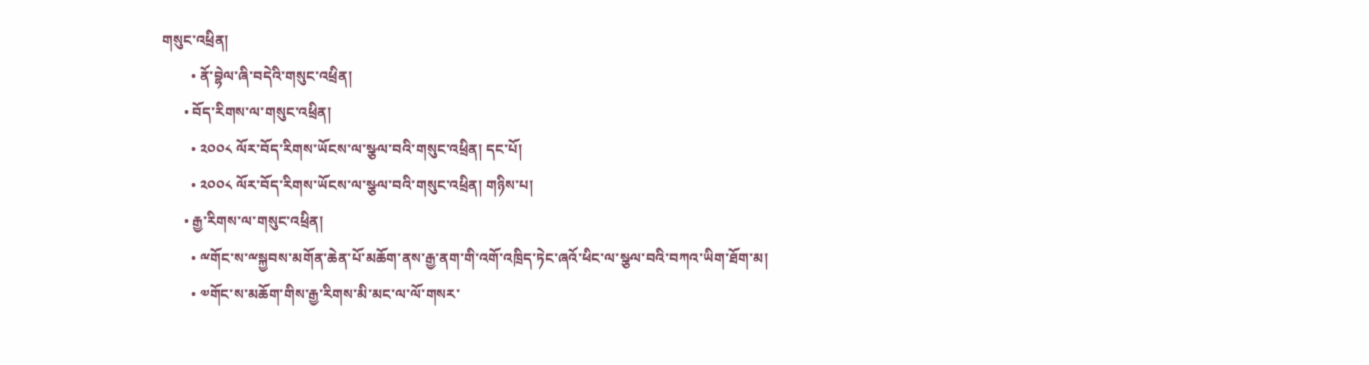གསུང་འཕྲིན།
        • ནོ་བྷེལ་ཞི་བདེའི་གསུང་འཕྲིན།
      • བོད་རིགས་ལ་གསུང་འཕྲིན།
        • ༢༠༠༨ ལོར་བོད་རིགས་ཡོངས་ལ་སྩལ་བའི་གསུང་འཕྲིན། དང་པོ།
        • ༢༠༠༨ ལོར་བོད་རིགས་ཡོངས་ལ་སྩལ་བའི་གསུང་འཕྲིན། གཉིས་པ།
      • རྒྱ་རིགས་ལ་གསུང་འཕྲིན།
        • ྋགོང་ས་ྋསྐྱབས་མགོན་ཆེན་པོ་མཆོག་ནས་རྒྱ་ནག་གི་འགོ་འཁྲིད་ཏེང་ཞའོ་ཕིང་ལ་སྩལ་བའི་བཀའ་ཡིག་ཐོག་མ།
        • ༧གོང་ས་མཆོག་གིས་རྒྱ་རིགས་མི་མང་ལ་ལོ་གསར་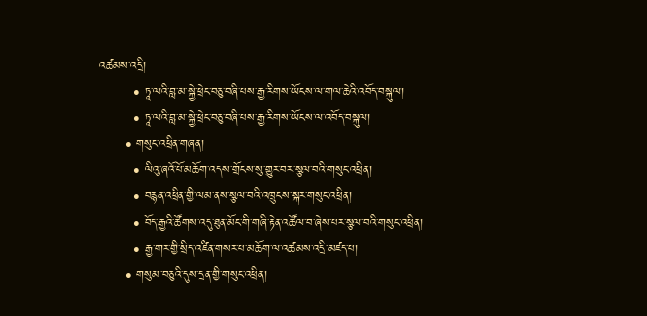འཚམས་འདྲི།
        • ཏཱ་ལའི་བླ་མ་སྐྱེ་ཕྲེང་བཅུ་བཞི་པས་རྒྱ་རིགས་ཡོངས་ལ་གལ་ཆེའི་འབོད་བསྐུལ།
        • ཏཱ་ལའི་བླ་མ་སྐྱེ་ཕྲེང་བཅུ་བཞི་པས་རྒྱ་རིགས་ཡོངས་ལ་འབོད་བསྐུལ།
      • གསུང་འཕྲིན་གཞན།
        • ལིའུ་ཞའོ་པོ་མཆོག་འདས་གྲོངས་སུ་གྱུར་བར་སྩལ་བའི་གསུང་འཕྲིན།
        • བརྙན་འཕྲིན་གྱི་ལམ་ནས་སྩལ་བའི་འཁྲུངས་སྐར་གསུང་འཕྲིན།
        • བོད་རྒྱའི་ཚོགས་འདུ་ཐུན་མོང་གི་གཞི་རྟེན་འཚོལ་བ་ཞེས་པར་སྩལ་བའི་གསུང་འཕྲིན།
        • རྒྱ་གར་གྱི་སྲིད་འཛིན་གསར་པ་མཆོག་ལ་འཚམས་འདྲི་མཛད་པ།
      • གསུམ་བཅུའི་དུས་དྲན་གྱི་གསུང་འཕྲིན།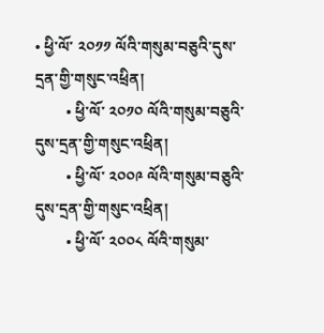• ཕྱི་ལོ་ ༢༠༡༡ ལོའི་གསུམ་བཅུའི་དུས་དྲན་གྱི་གསུང་འཕྲིན།
        • ཕྱི་ལོ་ ༢༠༡༠ ལོའི་གསུམ་བཅུའི་དུས་དྲན་གྱི་གསུང་འཕྲིན།
        • ཕྱི་ལོ་ ༢༠༠༩ ལོའི་གསུམ་བཅུའི་དུས་དྲན་གྱི་གསུང་འཕྲིན།
        • ཕྱི་ལོ་ ༢༠༠༨ ལོའི་གསུམ་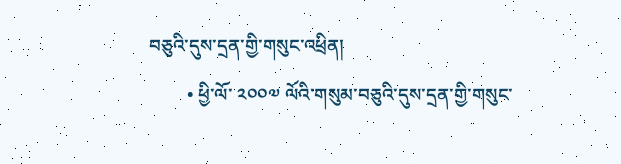བཅུའི་དུས་དྲན་གྱི་གསུང་འཕྲིན།
        • ཕྱི་ལོ་ ༢༠༠༧ ལོའི་གསུམ་བཅུའི་དུས་དྲན་གྱི་གསུང་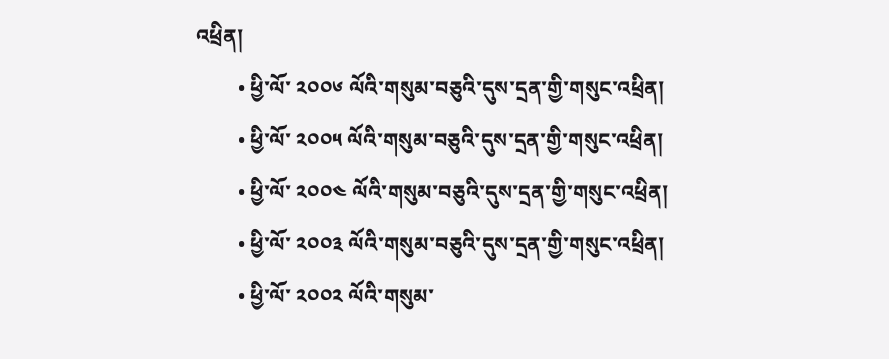འཕྲིན།
        • ཕྱི་ལོ་ ༢༠༠༦ ལོའི་གསུམ་བཅུའི་དུས་དྲན་གྱི་གསུང་འཕྲིན།
        • ཕྱི་ལོ་ ༢༠༠༥ ལོའི་གསུམ་བཅུའི་དུས་དྲན་གྱི་གསུང་འཕྲིན།
        • ཕྱི་ལོ་ ༢༠༠༤ ལོའི་གསུམ་བཅུའི་དུས་དྲན་གྱི་གསུང་འཕྲིན།
        • ཕྱི་ལོ་ ༢༠༠༣ ལོའི་གསུམ་བཅུའི་དུས་དྲན་གྱི་གསུང་འཕྲིན།
        • ཕྱི་ལོ་ ༢༠༠༢ ལོའི་གསུམ་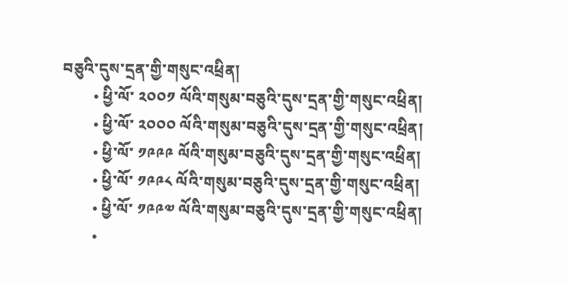བཅུའི་དུས་དྲན་གྱི་གསུང་འཕྲིན།
        • ཕྱི་ལོ་ ༢༠༠༡ ལོའི་གསུམ་བཅུའི་དུས་དྲན་གྱི་གསུང་འཕྲིན།
        • ཕྱི་ལོ་ ༢༠༠༠ ལོའི་གསུམ་བཅུའི་དུས་དྲན་གྱི་གསུང་འཕྲིན།
        • ཕྱི་ལོ་ ༡༩༩༩ ལོའི་གསུམ་བཅུའི་དུས་དྲན་གྱི་གསུང་འཕྲིན།
        • ཕྱི་ལོ་ ༡༩༩༨ ལོའི་གསུམ་བཅུའི་དུས་དྲན་གྱི་གསུང་འཕྲིན།
        • ཕྱི་ལོ་ ༡༩༩༧ ལོའི་གསུམ་བཅུའི་དུས་དྲན་གྱི་གསུང་འཕྲིན།
        •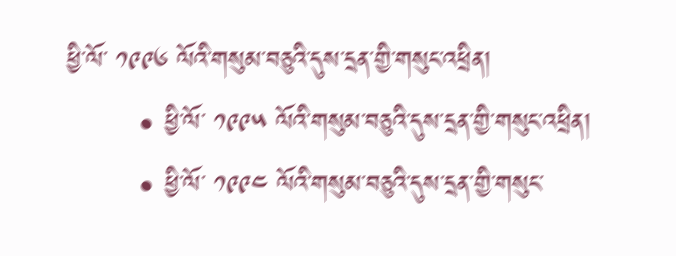ཕྱི་ལོ་ ༡༩༩༦ ལོའི་གསུམ་བཅུའི་དུས་དྲན་གྱི་གསུང་འཕྲིན།
        • ཕྱི་ལོ་ ༡༩༩༥ ལོའི་གསུམ་བཅུའི་དུས་དྲན་གྱི་གསུང་འཕྲིན།
        • ཕྱི་ལོ་ ༡༩༩༤ ལོའི་གསུམ་བཅུའི་དུས་དྲན་གྱི་གསུང་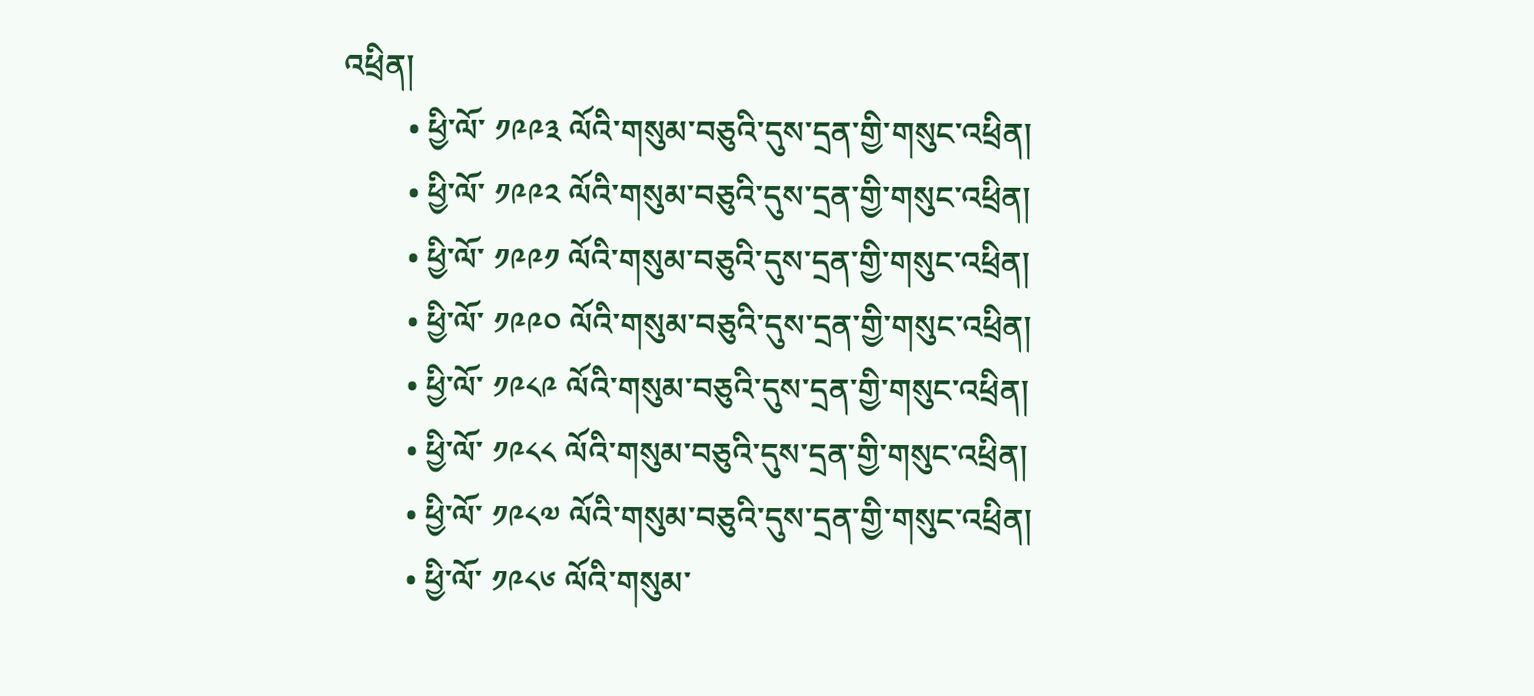འཕྲིན།
        • ཕྱི་ལོ་ ༡༩༩༣ ལོའི་གསུམ་བཅུའི་དུས་དྲན་གྱི་གསུང་འཕྲིན།
        • ཕྱི་ལོ་ ༡༩༩༢ ལོའི་གསུམ་བཅུའི་དུས་དྲན་གྱི་གསུང་འཕྲིན།
        • ཕྱི་ལོ་ ༡༩༩༡ ལོའི་གསུམ་བཅུའི་དུས་དྲན་གྱི་གསུང་འཕྲིན།
        • ཕྱི་ལོ་ ༡༩༩༠ ལོའི་གསུམ་བཅུའི་དུས་དྲན་གྱི་གསུང་འཕྲིན།
        • ཕྱི་ལོ་ ༡༩༨༩ ལོའི་གསུམ་བཅུའི་དུས་དྲན་གྱི་གསུང་འཕྲིན།
        • ཕྱི་ལོ་ ༡༩༨༨ ལོའི་གསུམ་བཅུའི་དུས་དྲན་གྱི་གསུང་འཕྲིན།
        • ཕྱི་ལོ་ ༡༩༨༧ ལོའི་གསུམ་བཅུའི་དུས་དྲན་གྱི་གསུང་འཕྲིན།
        • ཕྱི་ལོ་ ༡༩༨༦ ལོའི་གསུམ་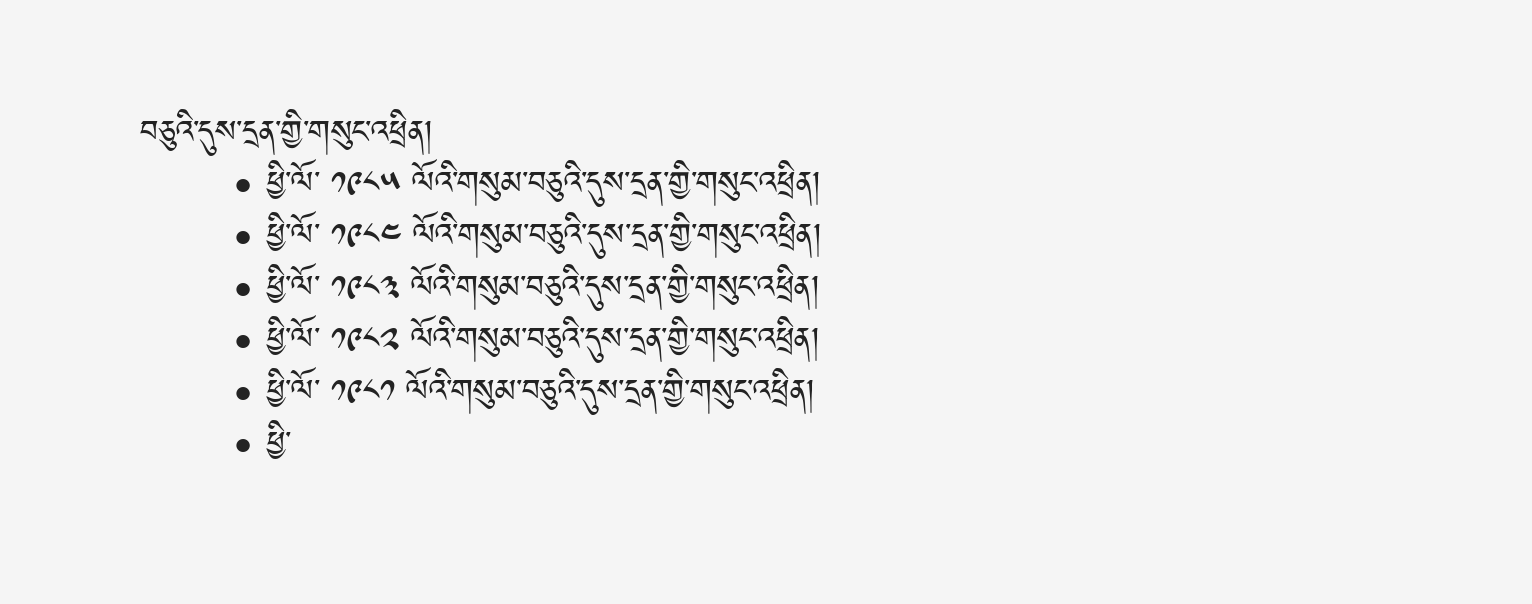བཅུའི་དུས་དྲན་གྱི་གསུང་འཕྲིན།
        • ཕྱི་ལོ་ ༡༩༨༥ ལོའི་གསུམ་བཅུའི་དུས་དྲན་གྱི་གསུང་འཕྲིན།
        • ཕྱི་ལོ་ ༡༩༨༤ ལོའི་གསུམ་བཅུའི་དུས་དྲན་གྱི་གསུང་འཕྲིན།
        • ཕྱི་ལོ་ ༡༩༨༣ ལོའི་གསུམ་བཅུའི་དུས་དྲན་གྱི་གསུང་འཕྲིན།
        • ཕྱི་ལོ་ ༡༩༨༢ ལོའི་གསུམ་བཅུའི་དུས་དྲན་གྱི་གསུང་འཕྲིན།
        • ཕྱི་ལོ་ ༡༩༨༡ ལོའི་གསུམ་བཅུའི་དུས་དྲན་གྱི་གསུང་འཕྲིན།
        • ཕྱི་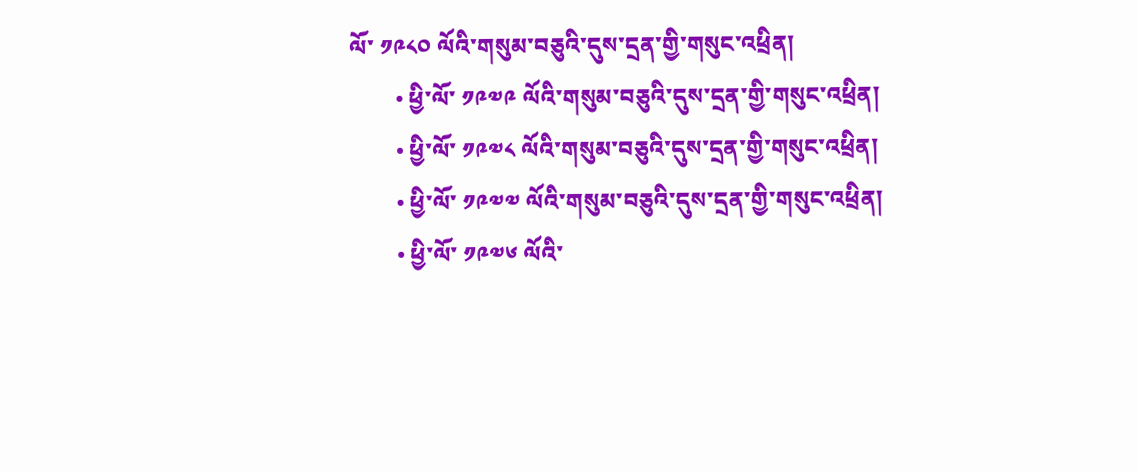ལོ་ ༡༩༨༠ ལོའི་གསུམ་བཅུའི་དུས་དྲན་གྱི་གསུང་འཕྲིན།
        • ཕྱི་ལོ་ ༡༩༧༩ ལོའི་གསུམ་བཅུའི་དུས་དྲན་གྱི་གསུང་འཕྲིན།
        • ཕྱི་ལོ་ ༡༩༧༨ ལོའི་གསུམ་བཅུའི་དུས་དྲན་གྱི་གསུང་འཕྲིན།
        • ཕྱི་ལོ་ ༡༩༧༧ ལོའི་གསུམ་བཅུའི་དུས་དྲན་གྱི་གསུང་འཕྲིན།
        • ཕྱི་ལོ་ ༡༩༧༦ ལོའི་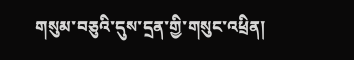གསུམ་བཅུའི་དུས་དྲན་གྱི་གསུང་འཕྲིན།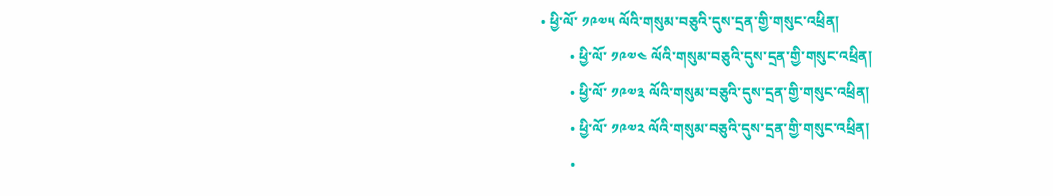• ཕྱི་ལོ་ ༡༩༧༥ ལོའི་གསུམ་བཅུའི་དུས་དྲན་གྱི་གསུང་འཕྲིན།
        • ཕྱི་ལོ་ ༡༩༧༤ ལོའི་གསུམ་བཅུའི་དུས་དྲན་གྱི་གསུང་འཕྲིན།
        • ཕྱི་ལོ་ ༡༩༧༣ ལོའི་གསུམ་བཅུའི་དུས་དྲན་གྱི་གསུང་འཕྲིན།
        • ཕྱི་ལོ་ ༡༩༧༢ ལོའི་གསུམ་བཅུའི་དུས་དྲན་གྱི་གསུང་འཕྲིན།
        •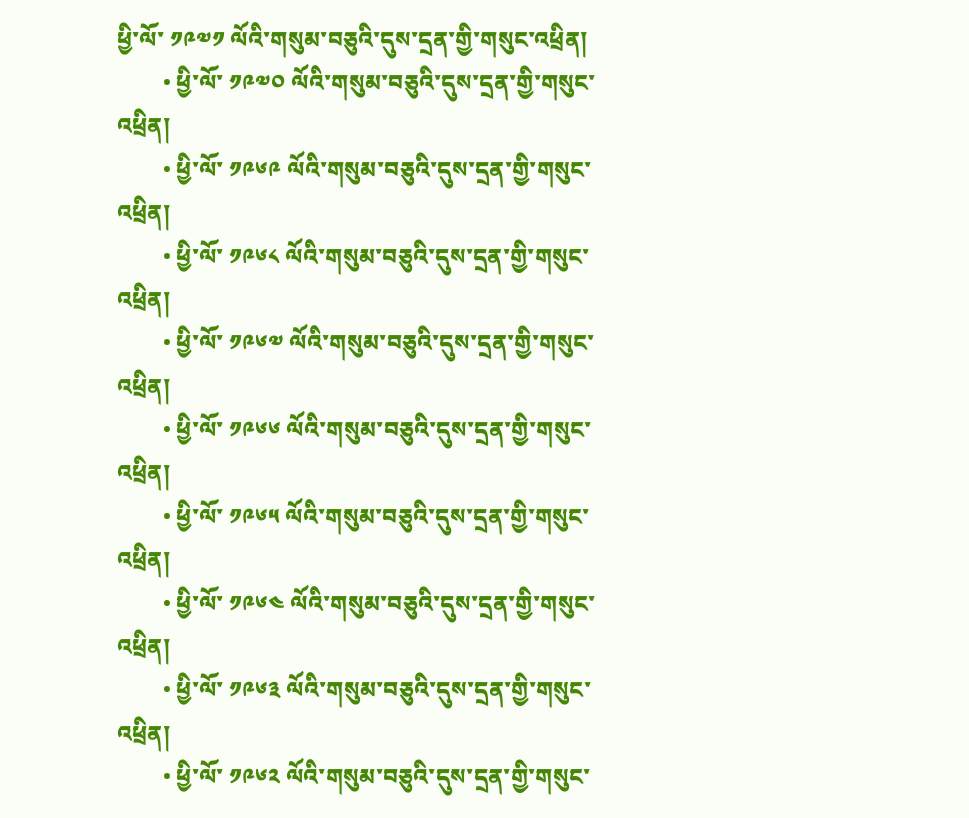ཕྱི་ལོ་ ༡༩༧༡ ལོའི་གསུམ་བཅུའི་དུས་དྲན་གྱི་གསུང་འཕྲིན།
        • ཕྱི་ལོ་ ༡༩༧༠ ལོའི་གསུམ་བཅུའི་དུས་དྲན་གྱི་གསུང་འཕྲིན།
        • ཕྱི་ལོ་ ༡༩༦༩ ལོའི་གསུམ་བཅུའི་དུས་དྲན་གྱི་གསུང་འཕྲིན།
        • ཕྱི་ལོ་ ༡༩༦༨ ལོའི་གསུམ་བཅུའི་དུས་དྲན་གྱི་གསུང་འཕྲིན།
        • ཕྱི་ལོ་ ༡༩༦༧ ལོའི་གསུམ་བཅུའི་དུས་དྲན་གྱི་གསུང་འཕྲིན།
        • ཕྱི་ལོ་ ༡༩༦༦ ལོའི་གསུམ་བཅུའི་དུས་དྲན་གྱི་གསུང་འཕྲིན།
        • ཕྱི་ལོ་ ༡༩༦༥ ལོའི་གསུམ་བཅུའི་དུས་དྲན་གྱི་གསུང་འཕྲིན།
        • ཕྱི་ལོ་ ༡༩༦༤ ལོའི་གསུམ་བཅུའི་དུས་དྲན་གྱི་གསུང་འཕྲིན།
        • ཕྱི་ལོ་ ༡༩༦༣ ལོའི་གསུམ་བཅུའི་དུས་དྲན་གྱི་གསུང་འཕྲིན།
        • ཕྱི་ལོ་ ༡༩༦༢ ལོའི་གསུམ་བཅུའི་དུས་དྲན་གྱི་གསུང་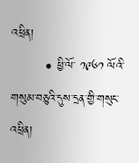འཕྲིན།
        • ཕྱི་ལོ་ ༡༩༦༡ ལོའི་གསུམ་བཅུའི་དུས་དྲན་གྱི་གསུང་འཕྲིན།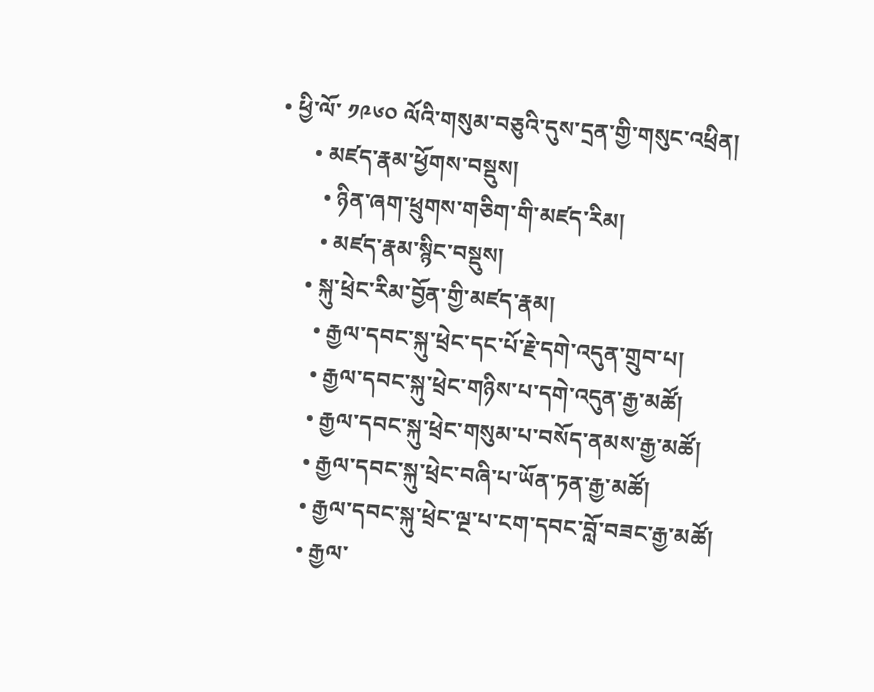• ཕྱི་ལོ་ ༡༩༦༠ ལོའི་གསུམ་བཅུའི་དུས་དྲན་གྱི་གསུང་འཕྲིན།
      • མཛད་རྣམ་ཕྱོགས་བསྡུས།
        • ཉིན་ཞག་ཕྲུགས་གཅིག་གི་མཛད་རིམ།
        • མཛད་རྣམ་སྙིང་བསྡུས།
      • སྐུ་ཕྲེང་རིམ་བྱོན་གྱི་མཛད་རྣམ།
        • རྒྱལ་དབང་སྐུ་ཕྲེང་དང་པོ་རྗེ་དགེ་འདུན་གྲུབ་པ།
        • རྒྱལ་དབང་སྐུ་ཕྲེང་གཉིས་པ་དགེ་འདུན་རྒྱ་མཚོ།
        • རྒྱལ་དབང་སྐུ་ཕྲེང་གསུམ་པ་བསོད་ནམས་རྒྱ་མཚོ།
        • རྒྱལ་དབང་སྐུ་ཕྲེང་བཞི་པ་ཡོན་ཏན་རྒྱ་མཚོ།
        • རྒྱལ་དབང་སྐུ་ཕྲེང་ལྔ་པ་ངག་དབང་བློ་བཟང་རྒྱ་མཚོ།
        • རྒྱལ་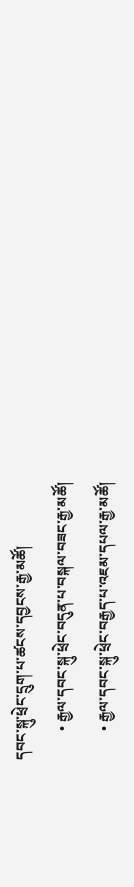དབང་སྐུ་ཕྲེང་དྲུག་པ་ཚངས་དབྱངས་རྒྱ་མཚོ།
        • རྒྱལ་དབང་སྐུ་ཕྲེང་བདུན་པ་བསྐལ་བཟང་རྒྱ་མཚོ།
        • རྒྱལ་དབང་སྐུ་ཕྲེང་བརྒྱད་པ་འཇམ་དཔལ་རྒྱ་མཚོ།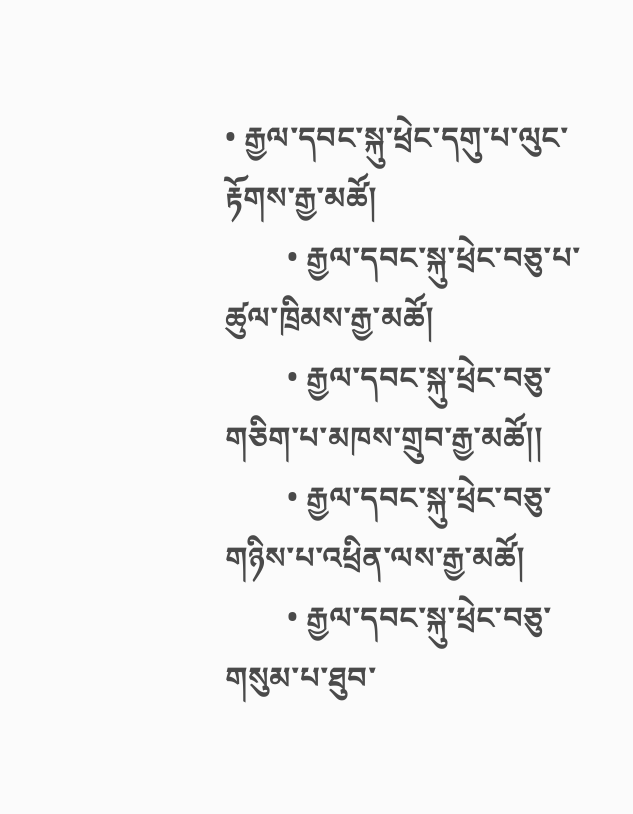• རྒྱལ་དབང་སྐུ་ཕྲེང་དགུ་པ་ལུང་རྟོགས་རྒྱ་མཚོ།
        • རྒྱལ་དབང་སྐུ་ཕྲེང་བཅུ་པ་ཚུལ་ཁྲིམས་རྒྱ་མཚོ།
        • རྒྱལ་དབང་སྐུ་ཕྲེང་བཅུ་གཅིག་པ་མཁས་གྲུབ་རྒྱ་མཚོ།།
        • རྒྱལ་དབང་སྐུ་ཕྲེང་བཅུ་གཉིས་པ་འཕྲིན་ལས་རྒྱ་མཚོ།
        • རྒྱལ་དབང་སྐུ་ཕྲེང་བཅུ་གསུམ་པ་ཐུབ་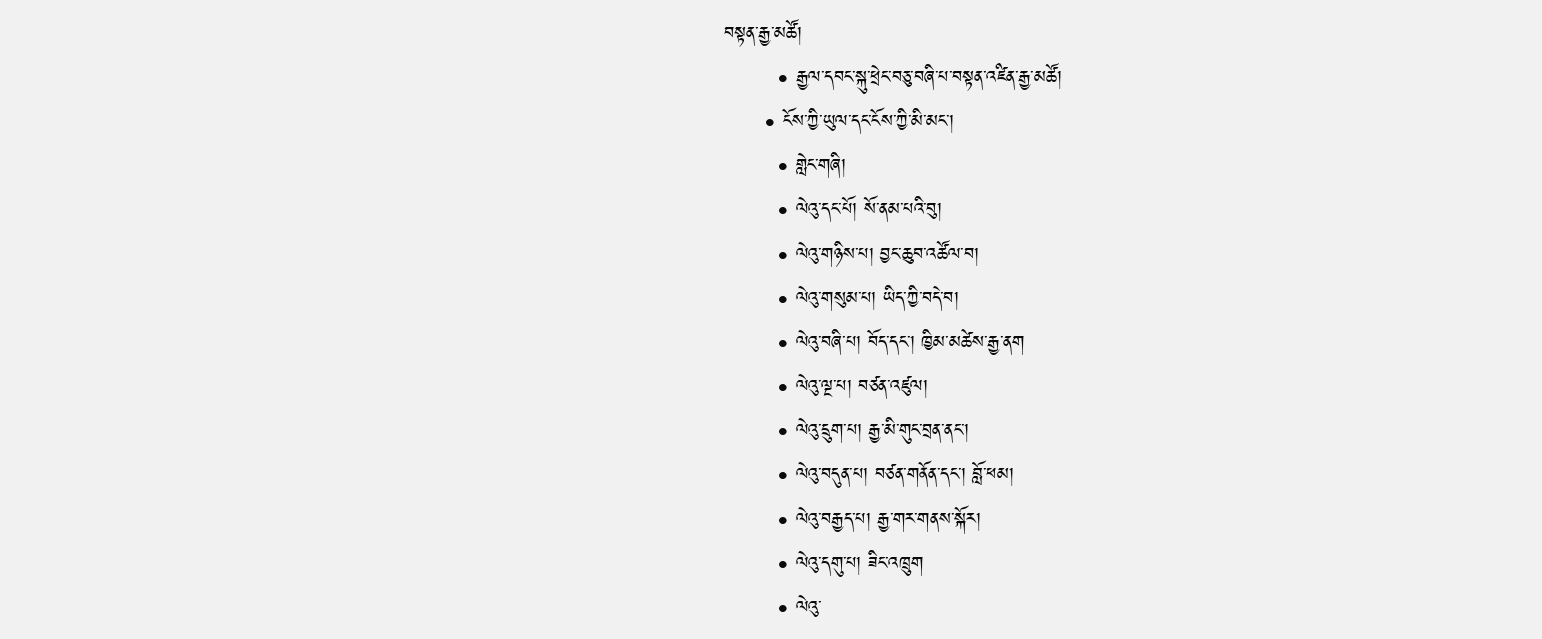བསྟན་རྒྱ་མཚོ།
        • རྒྱལ་དབང་སྐུ་ཕྲེང་བཅུ་བཞི་པ་བསྟན་འཛིན་རྒྱ་མཚོ།
      • ངོས་ཀྱི་ཡུལ་དང་ངོས་ཀྱི་མི་མང་།
        • གླེང་གཞི།
        • ལེའུ་དང་པོ། སོ་ནམ་པའི་བུ།
        • ལེའུ་གཉིས་པ། བྱང་ཆུབ་འཚོལ་བ།
        • ལེའུ་གསུམ་པ། ཡིད་ཀྱི་བདེ་བ།
        • ལེའུ་བཞི་པ། བོད་དང་། ཁྱིམ་མཚེས་རྒྱ་ནག
        • ལེའུ་ལྔ་པ། བཙན་འཛུལ།
        • ལེའུ་དྲུག་པ། རྒྱ་མི་གུང་བྲན་ནང་།
        • ལེའུ་བདུན་པ། བཙན་གནོན་དང་། བློ་ཕམ།
        • ལེའུ་བརྒྱད་པ། རྒྱ་གར་གནས་སྐོར།
        • ལེའུ་དགུ་པ། ཟིང་འཁྲུག
        • ལེའུ་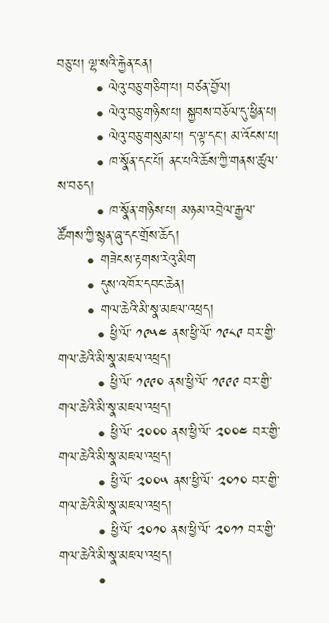བཅུ་པ། ལྷ་སའི་རྐྱེན་ངན།
        • ལེའུ་བཅུ་གཅིག་པ། བཙན་བྱོལ།
        • ལེའུ་བཅུ་གཉིས་པ། སྐྱབས་བཅོལ་དུ་ཕྱིན་པ།
        • ལེའུ་བཅུ་གསུམ་པ། ད་ལྟ་དང་། མ་འོངས་པ།
        • ཁ་སྣོན་དང་པོ། ནང་པའི་ཆོས་ཀྱི་གནས་ཚུལ་ས་བཅད།
        • ཁ་སྣོན་གཉིས་པ། མཉམ་འབྲེལ་རྒྱལ་ཚོགས་ཀྱི་སྙན་ཞུ་དང་གྲོས་ཆོད།
      • གཟེངས་རྟགས་རེའུ་མིག
      • དུས་འཁོར་དབང་ཆེན།
      • གལ་ཆེའི་མི་སྣ་མཇལ་འཕྲད།
        • ཕྱི་ལོ་ ༡༩༥༤ ནས་ཕྱི་ལོ་ ༡༩༨༩ བར་གྱི་གལ་ཆེའི་མི་སྣ་མཇལ་འཕྲད།
        • ཕྱི་ལོ་ ༡༩༩༠ ནས་ཕྱི་ལོ་ ༡༩༩༩ བར་གྱི་གལ་ཆེའི་མི་སྣ་མཇལ་འཕྲད།
        • ཕྱི་ལོ་ ༢༠༠༠ ནས་ཕྱི་ལོ་ ༢༠༠༤ བར་གྱི་གལ་ཆེའི་མི་སྣ་མཇལ་འཕྲད།
        • ཕྱི་ལོ་ ༢༠༠༥ ནས་ཕྱི་ལོ་ ༢༠༡༠ བར་གྱི་གལ་ཆེའི་མི་སྣ་མཇལ་འཕྲད།
        • ཕྱི་ལོ་ ༢༠༡༠ ནས་ཕྱི་ལོ་ ༢༠༡༡ བར་གྱི་གལ་ཆེའི་མི་སྣ་མཇལ་འཕྲད།
        •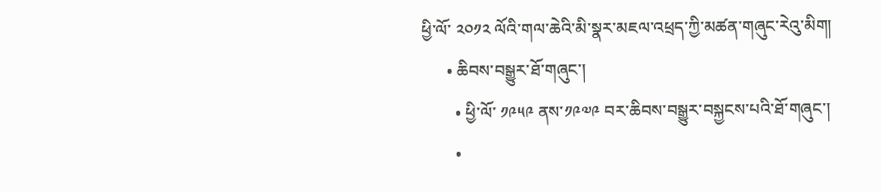ཕྱི་ལོ་ ༢༠༡༢ ལོའི་གལ་ཆེའི་མི་སྣར་མཇལ་འཕྲད་ཀྱི་མཚན་གཞུང་རེའུ་མིག།
      • ཆིབས་བསྒྱུར་ཐོ་གཞུང་།
        • ཕྱི་ལོ་ ༡༩༥༩ ནས་༡༩༧༩ བར་ཆིབས་བསྒྱུར་བསྐྱངས་པའི་ཐོ་གཞུང་།
        •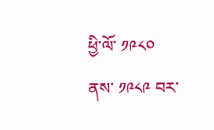ཕྱི་ལོ་ ༡༩༨༠ ནས་ ༡༩༨༩ བར་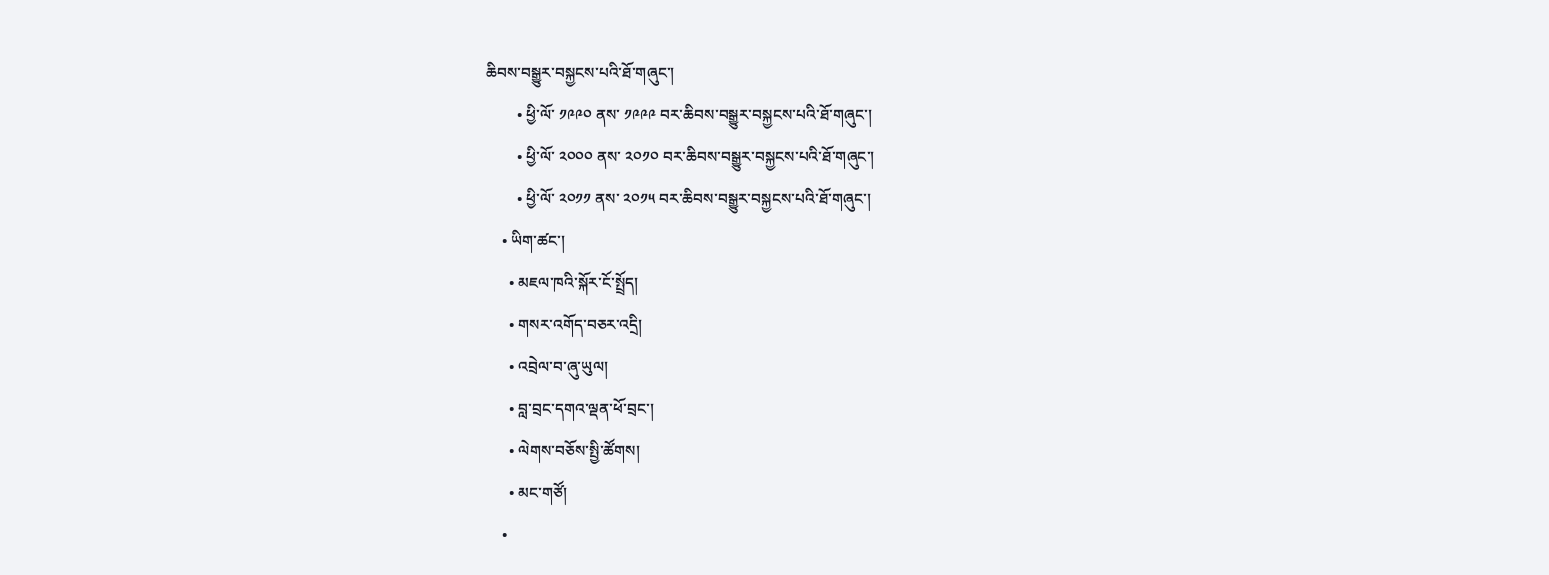ཆིབས་བསྒྱུར་བསྐྱངས་པའི་ཐོ་གཞུང་།
        • ཕྱི་ལོ་ ༡༩༩༠ ནས་ ༡༩༩༩ བར་ཆིབས་བསྒྱུར་བསྐྱངས་པའི་ཐོ་གཞུང་།
        • ཕྱི་ལོ་ ༢༠༠༠ ནས་ ༢༠༡༠ བར་ཆིབས་བསྒྱུར་བསྐྱངས་པའི་ཐོ་གཞུང་།
        • ཕྱི་ལོ་ ༢༠༡༡ ནས་ ༢༠༡༥ བར་ཆིབས་བསྒྱུར་བསྐྱངས་པའི་ཐོ་གཞུང་།
    • ཡིག་ཚང་།
      • མཇལ་ཁའི་སྐོར་ངོ་སྤྲོད།
      • གསར་འགོད་བཅར་འདྲི།
      • འབྲེལ་བ་ཞུ་ཡུལ།
      • བླ་བྲང་དགའ་ལྡན་ཕོ་བྲང་།
      • ལེགས་བཅོས་སྤྱི་ཚོགས།
      • མང་གཙོ།
    •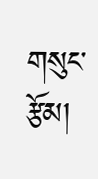གསུང་རྩོམ།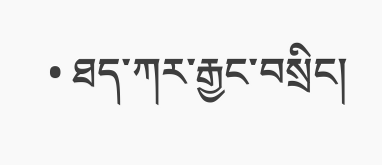• ཐད་ཀར་རྒྱང་བསྲིང།